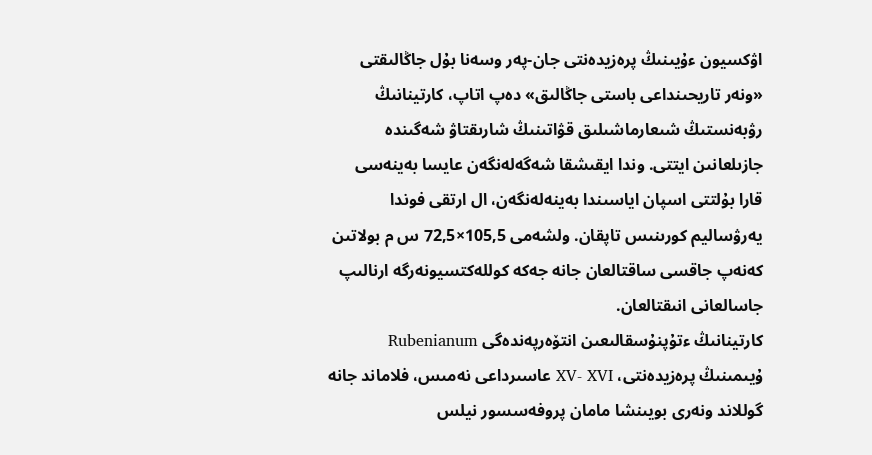اۋكسيون ءۇيىنىڭ پرەزيدەنتى جان-پەر وسەنا بۇل جاڭالىقتى «ونەر تاريحىنداعى باستى جاڭالىق» دەپ اتاپ، كارتينانىڭ رۋبەنستىڭ شىعارماشىلىق قۋاتىنىڭ شارىقتاۋ شەگىندە جازىلعانىن ايتتى. وندا ايقىشقا شەگەلەنگەن عايسا بەينەسى قارا بۇلتتى اسپان اياسىندا بەينەلەنگەن، ال ارتقى فوندا يەرۋساليم كورىنىس تاپقان. ولشەمى 105,5×72,5 س م بولاتىن كەنەپ جاقسى ساقتالعان جانە جەكە كوللەكتسيونەرگە ارنالىپ جاسالعانى انىقتالعان.
كارتينانىڭ ءتۇپنۇسقالىعىن انتۆەرپەندەگى Rubenianum ۇيىمىنىڭ پرەزيدەنتى، XV- XVI عاسىرداعى نەمىس، فلاماند جانە گوللاند ونەرى بويىنشا مامان پروفەسسور نيلس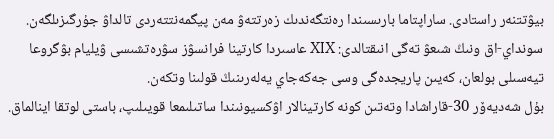بيۋتتنەر راستادى. ساراپتاما بارىسىندا رەنتگەندىك زەرتتەۋ مەن پيگمەنتتەردى تالداۋ جۇرگىزىلگەن. سونداي-اق ونىڭ شىعۋ تەگى انىقتالدى: XIX عاسىردا كارتينا فرانسۋز سۋرەتشىسى ۋيليام بۋگروعا تيەسىلى بولعان، كەيىن پاريجدەگى وسى جەكەجاي يەلەرىنىڭ قولىنا وتكەن.
بۇل شەديەۆر 30-قاراشادا وتەتىن كونە كارتينالار اۋكسيونىندا ساتىلىمعا قويىلىپ، باستى لوتقا اينالماق.